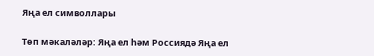Яңа ел символлары

Төп мәкаләләр: Яңа ел һәм Россиядә Яңа ел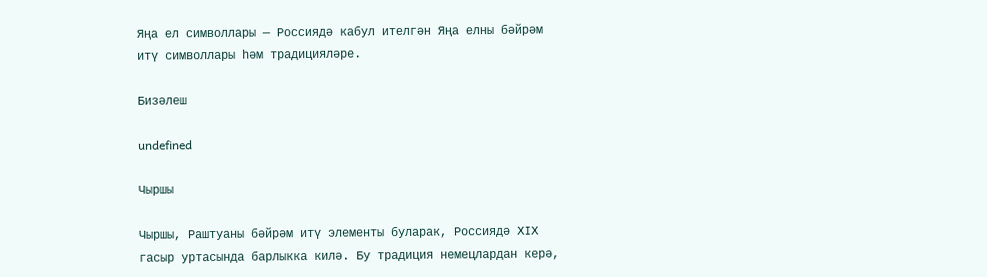Яңа ел символлары — Россиядә кабул ителгән Яңа елны бәйрәм итү символлары һәм традицияләре.

Бизәлеш

undefined

Чыршы

Чыршы, Раштуаны бәйрәм итү элементы буларак, Россиядә XIX гасыр уртасында барлыкка килә. Бу традиция немецлардан керә,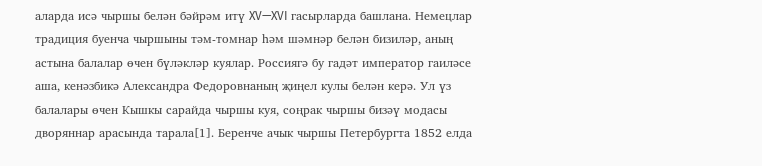аларда исә чыршы белән бәйрәм итү XV—XVI гасырларда башлана. Немецлар традиция буенча чыршыны тәм-томнар һәм шәмнәр белән бизиләр, аның астына балалар өчен бүләкләр куялар. Россиягә бу гадәт император гаиләсе аша, кенәзбикә Александра Федоровнаның җиңел кулы белән керә. Ул үз балалары өчен Кышкы сарайда чыршы куя, соңрак чыршы бизәү модасы дворяннар арасында тарала[1]. Беренче ачык чыршы Петербургта 1852 елда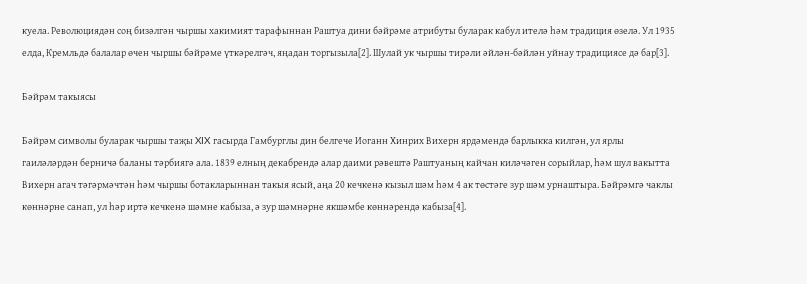куела. Революциядән соң бизәлгән чыршы хакимият тарафыннан Раштуа дини бәйрәме атрибуты буларак кабул ителә һәм традиция өзелә. Ул 1935 елда, Кремльдә балалар өчен чыршы бәйрәме үткәрелгәч, яңадан торгызыла[2]. Шулай ук чыршы тирәли әйлән-бәйлән уйнау традициясе дә бар[3].

Бәйрәм такыясы

Бәйрәм символы буларак чыршы таҗы XIX гасырда Гамбурглы дин белгече Иоганн Хинрих Вихерн ярдәмендә барлыкка килгән, ул ярлы гаиләләрдән берничә баланы тәрбиягә ала. 1839 елның декабрендә алар даими рәвештә Раштуаның кайчан киләчәген сорыйлар, һәм шул вакытта Вихерн агач тәгәрмәчтән һәм чыршы ботакларыннан такыя ясый, аңа 20 кечкенә кызыл шәм һәм 4 ак төстәге зур шәм урнаштыра. Бәйрәмгә чаклы көннәрне санап, ул һәр иртә кечкенә шәмне кабыза, ә зур шәмнәрне якшәмбе көннәрендә кабыза[4].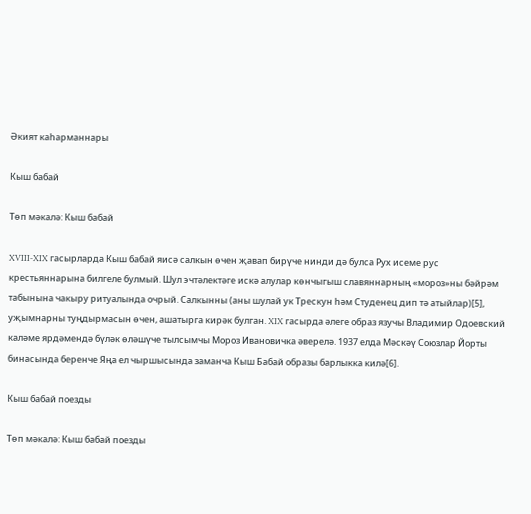Әкият каһарманнары

Кыш бабай

Төп мәкалә: Кыш бабай

XVIII-XIX гасырларда Кыш бабай яисә салкын өчен җавап бирүче нинди дә булса Рух исеме рус крестьяннарына билгеле булмый. Шул эчтәлектәге искә алулар көнчыгыш славяннарның «мороз»ны бәйрәм табынына чакыру ритуалында очрый. Салкынны (аны шулай ук Трескун һәм Студенец дип тә атыйлар)[5], уҗымнарны туңдырмасын өчен, ашатырга кирәк булган. XIX гасырда әлеге образ язучы Владимир Одоевский каләме ярдәмендә бүләк өләшүче тылсымчы Мороз Ивановичка әверелә. 1937 елда Мәскәү Союзлар Йорты бинасында беренче Яңа ел чыршысында заманча Кыш Бабай образы барлыкка килә[6].

Кыш бабай поезды

Төп мәкалә: Кыш бабай поезды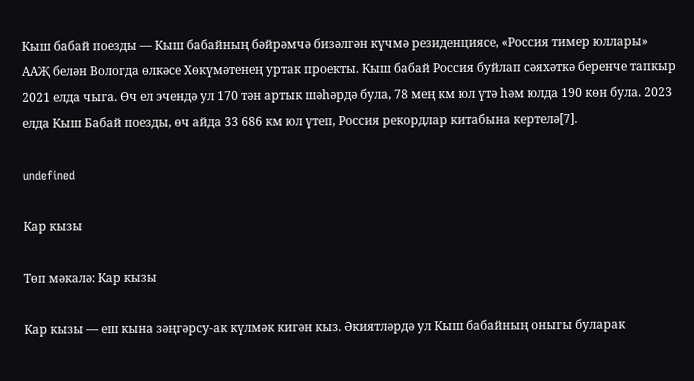Кыш бабай поезды — Кыш бабайның бәйрәмчә бизәлгән күчмә резиденциясе, «Россия тимер юллары» ААҖ белән Вологда өлкәсе Хөкүмәтенең уртак проекты. Кыш бабай Россия буйлап сәяхәткә беренче тапкыр 2021 елда чыга. Өч ел эчендә ул 170 тән артык шәһәрдә була, 78 мең км юл үтә һәм юлда 190 көн була. 2023 елда Кыш Бабай поезды, өч айда 33 686 км юл үтеп, Россия рекордлар китабына кертелә[7].

undefined

Кар кызы

Төп мәкалә: Кар кызы

Кар кызы — еш кына зәңгәрсу-ак күлмәк кигән кыз. Әкиятләрдә ул Кыш бабайның оныгы буларак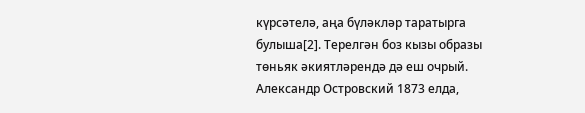күрсәтелә, аңа бүләкләр таратырга булыша[2]. Терелгән боз кызы образы төньяк әкиятләрендә дә еш очрый. Александр Островский 1873 елда,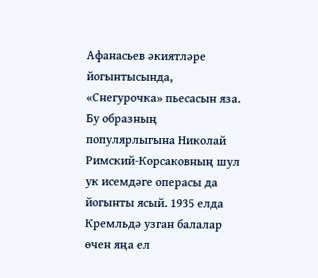Афанасьев әкиятләре йогынтысында, «Снегурочка» пьесасын яза. Бу образның популярлыгына Николай Римский-Корсаковның шул ук исемдәге операсы да йогынты ясый. 1935 елда Кремльдә узган балалар өчен яңа ел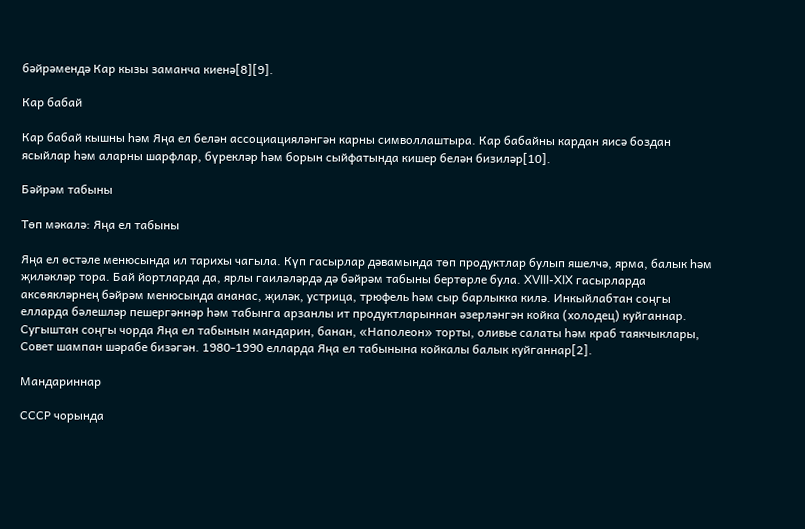бәйрәмендә Кар кызы заманча киенә[8][9].

Кар бабай

Кар бабай кышны һәм Яңа ел белән ассоциацияләнгән карны символлаштыра. Кар бабайны кардан яисә боздан ясыйлар һәм аларны шарфлар, бүрекләр һәм борын сыйфатында кишер белән бизиләр[10].

Бәйрәм табыны

Төп мәкалә: Яңа ел табыны

Яңа ел өстәле менюсында ил тарихы чагыла. Күп гасырлар дәвамында төп продуктлар булып яшелчә, ярма, балык һәм җиләкләр тора. Бай йортларда да, ярлы гаиләләрдә дә бәйрәм табыны бертөрле була. XVIII-XIX гасырларда аксөякләрнең бәйрәм менюсында ананас, җиләк, устрица, трюфель һәм сыр барлыкка килә. Инкыйлабтан соңгы елларда бәлешләр пешергәннәр һәм табынга арзанлы ит продуктларыннан әзерләнгән койка (холодец) куйганнар. Сугыштан соңгы чорда Яңа ел табынын мандарин, банан, «Наполеон» торты, оливье салаты һәм краб таякчыклары, Совет шампан шәрабе бизәгән. 1980-1990 елларда Яңа ел табынына койкалы балык куйганнар[2].

Мандариннар

СССР чорында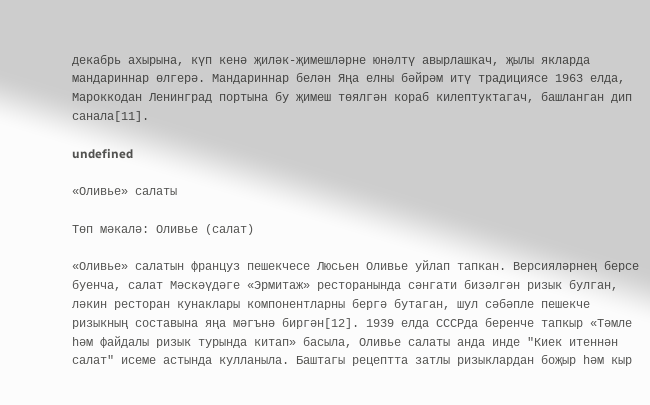декабрь ахырына, күп кенә җиләк-җимешләрне юнәлтү авырлашкач, җылы якларда мандариннар өлгерә. Мандариннар белән Яңа елны бәйрәм итү традициясе 1963 елда, Мароккодан Ленинград портына бу җимеш төялгән кораб килептуктагач, башланган дип санала[11].

undefined

«Оливье» салаты

Төп мәкалә: Оливье (салат)

«Оливье» салатын француз пешекчесе Люсьен Оливье уйлап тапкан. Версияләрнең берсе буенча, салат Мәскәүдәге «Эрмитаж» ресторанында сәнгати бизәлгән ризык булган, ләкин ресторан кунаклары компонентларны бергә бутаган, шул сәбәпле пешекче ризыкның составына яңа мәгънә биргән[12]. 1939 елда СССРда беренче тапкыр «Тәмле һәм файдалы ризык турында китап» басыла, Оливье салаты анда инде "Киек итеннән салат" исеме астында кулланыла. Баштагы рецептта затлы ризыклардан боҗыр һәм кыр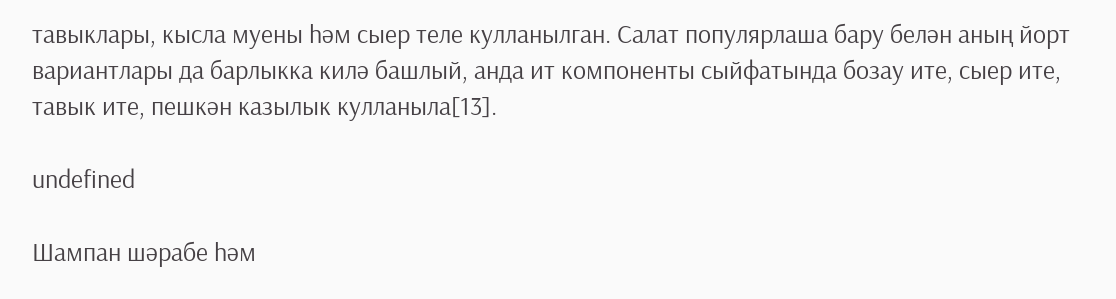тавыклары, кысла муены һәм сыер теле кулланылган. Салат популярлаша бару белән аның йорт вариантлары да барлыкка килә башлый, анда ит компоненты сыйфатында бозау ите, сыер ите, тавык ите, пешкән казылык кулланыла[13].

undefined

Шампан шәрабе һәм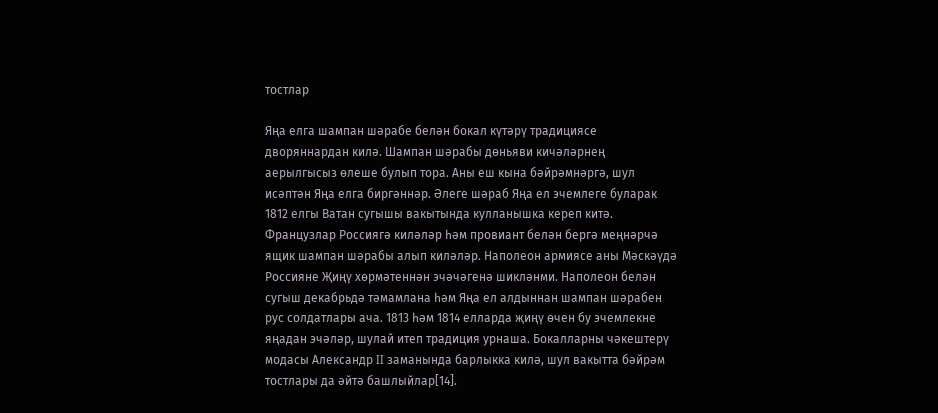тостлар

Яңа елга шампан шәрабе белән бокал күтәрү традициясе дворяннардан килә. Шампан шәрабы дөньяви кичәләрнең аерылгысыз өлеше булып тора. Аны еш кына бәйрәмнәргә, шул исәптән Яңа елга биргәннәр. Әлеге шәраб Яңа ел эчемлеге буларак 1812 елгы Ватан сугышы вакытында кулланышка кереп китә. Французлар Россиягә киләләр һәм провиант белән бергә меңнәрчә ящик шампан шәрабы алып киләләр. Наполеон армиясе аны Мәскәүдә Россияне Җиңү хөрмәтеннән эчәчәгенә шикләнми. Наполеон белән сугыш декабрьдә тәмамлана һәм Яңа ел алдыннан шампан шәрабен рус солдатлары ача. 1813 һәм 1814 елларда җиңү өчен бу эчемлекне яңадан эчәләр, шулай итеп традиция урнаша. Бокалларны чәкештерү модасы Александр II заманында барлыкка килә, шул вакытта бәйрәм тостлары да әйтә башлыйлар[14].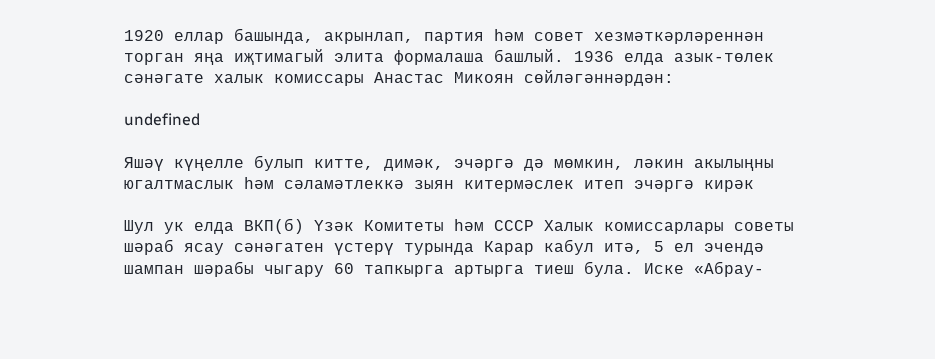1920 еллар башында, акрынлап, партия һәм совет хезмәткәрләреннән торган яңа иҗтимагый элита формалаша башлый. 1936 елда азык-төлек сәнәгате халык комиссары Анастас Микоян сөйләгәннәрдән:

undefined

Яшәү күңелле булып китте, димәк, эчәргә дә мөмкин, ләкин акылыңны югалтмаслык һәм сәламәтлеккә зыян китермәслек итеп эчәргә кирәк

Шул ук елда ВКП(б) Үзәк Комитеты һәм СССР Халык комиссарлары советы шәраб ясау сәнәгатен үстерү турында Карар кабул итә, 5 ел эчендә шампан шәрабы чыгару 60 тапкырга артырга тиеш була. Иске «Абрау-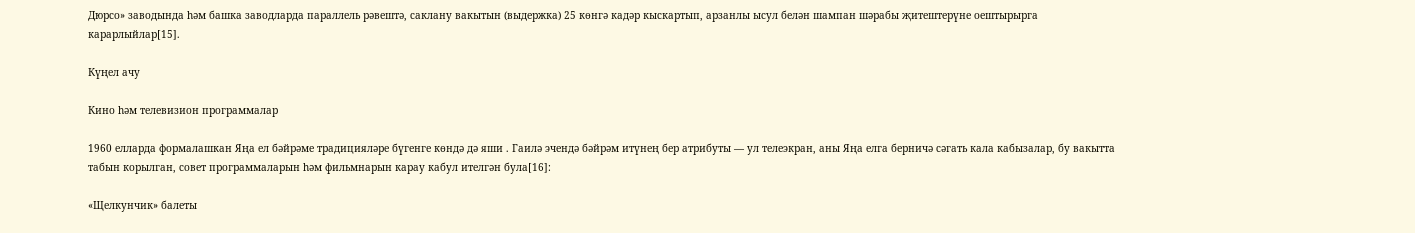Дюрсо» заводында һәм башка заводларда параллель рәвештә, саклану вакытын (выдержка) 25 көнгә кадәр кыскартып, арзанлы ысул белән шампан шәрабы җитештерүне оештырырга карарлыйлар[15].

Күңел ачу

Кино һәм телевизион программалар

1960 елларда формалашкан Яңа ел бәйрәме традицияләре бүгенге көндә дә яши . Гаилә эчендә бәйрәм итүнең бер атрибуты — ул телеэкран, аны Яңа елга берничә сәгать кала кабызалар, бу вакытта табын корылган, совет программаларын һәм фильмнарын карау кабул ителгән була[16]:

«Щелкунчик» балеты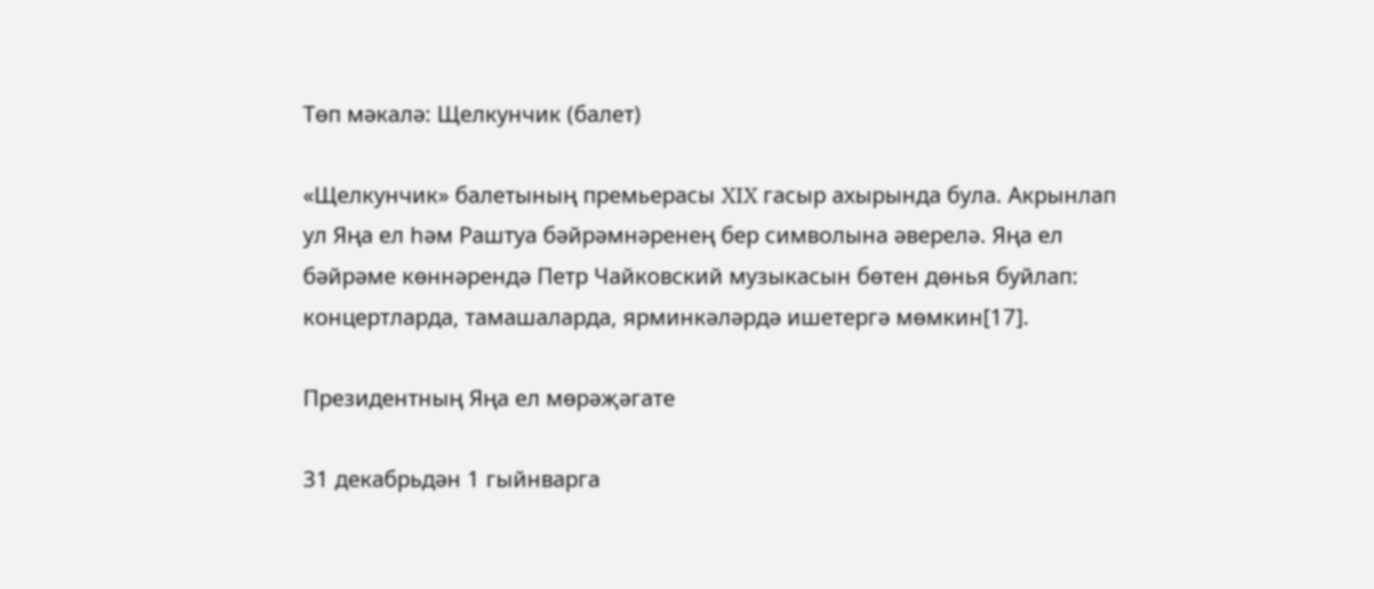Төп мәкалә: Щелкунчик (балет)

«Щелкунчик» балетының премьерасы XIX гасыр ахырында була. Акрынлап ул Яңа ел һәм Раштуа бәйрәмнәренең бер символына әверелә. Яңа ел бәйрәме көннәрендә Петр Чайковский музыкасын бөтен дөнья буйлап: концертларда, тамашаларда, ярминкәләрдә ишетергә мөмкин[17].

Президентның Яңа ел мөрәҗәгате

31 декабрьдән 1 гыйнварга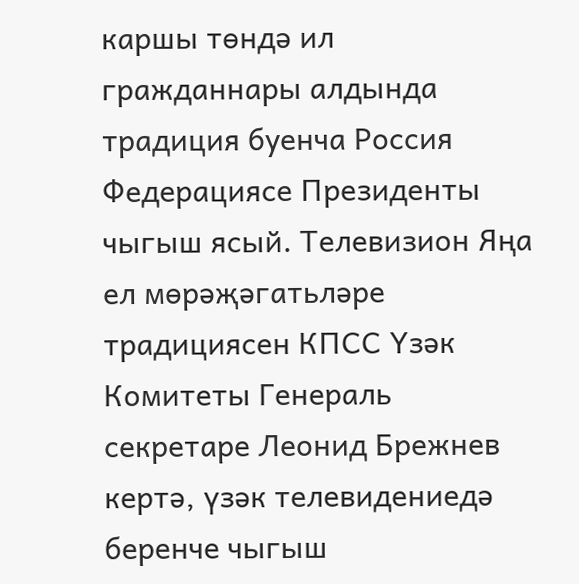каршы төндә ил гражданнары алдында традиция буенча Россия Федерациясе Президенты чыгыш ясый. Телевизион Яңа ел мөрәҗәгатьләре традициясен КПСС Үзәк Комитеты Генераль секретаре Леонид Брежнев кертә, үзәк телевидениедә беренче чыгыш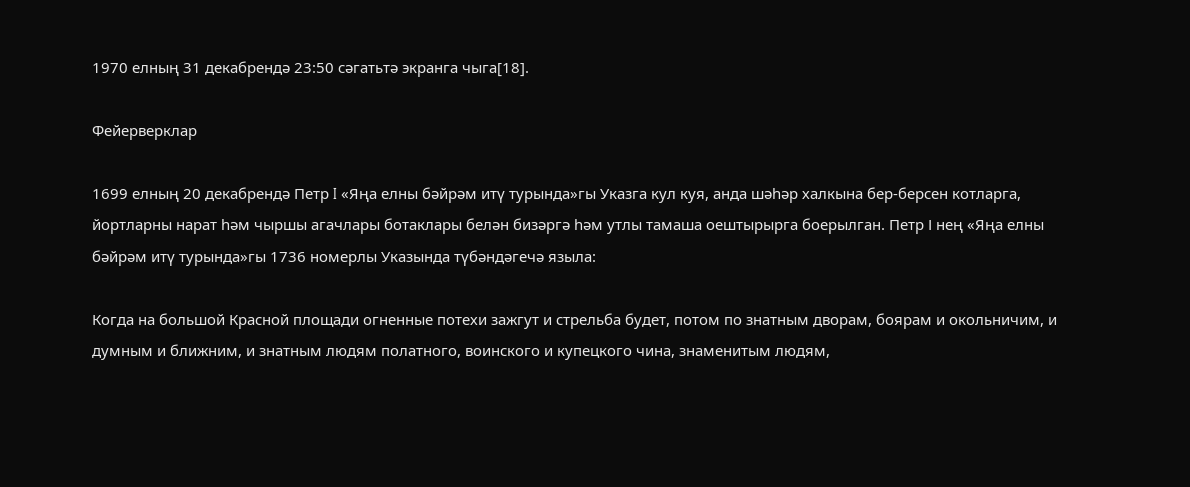1970 елның 31 декабрендә 23:50 сәгатьтә экранга чыга[18].

Фейерверклар

1699 елның 20 декабрендә Петр I «Яңа елны бәйрәм итү турында»гы Указга кул куя, анда шәһәр халкына бер-берсен котларга, йортларны нарат һәм чыршы агачлары ботаклары белән бизәргә һәм утлы тамаша оештырырга боерылган. Петр І нең «Яңа елны бәйрәм итү турында»гы 1736 номерлы Указында түбәндәгечә языла:

Когда на большой Красной площади огненные потехи зажгут и стрельба будет, потом по знатным дворам, боярам и окольничим, и думным и ближним, и знатным людям полатного, воинского и купецкого чина, знаменитым людям,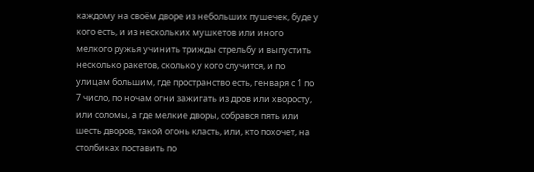каждому на своём дворе из небольших пушечек, буде у кого есть, и из нескольких мушкетов или иного мелкого ружья учинить трижды стрельбу и выпустить несколько ракетов, сколько у кого случится, и по улицам большим, где пространство есть, генваря с 1 по 7 число, по ночам огни зажигать из дров или хворосту, или соломы, а где мелкие дворы, собрався пять или шесть дворов, такой огонь класть, или, кто похочет, на столбиках поставить по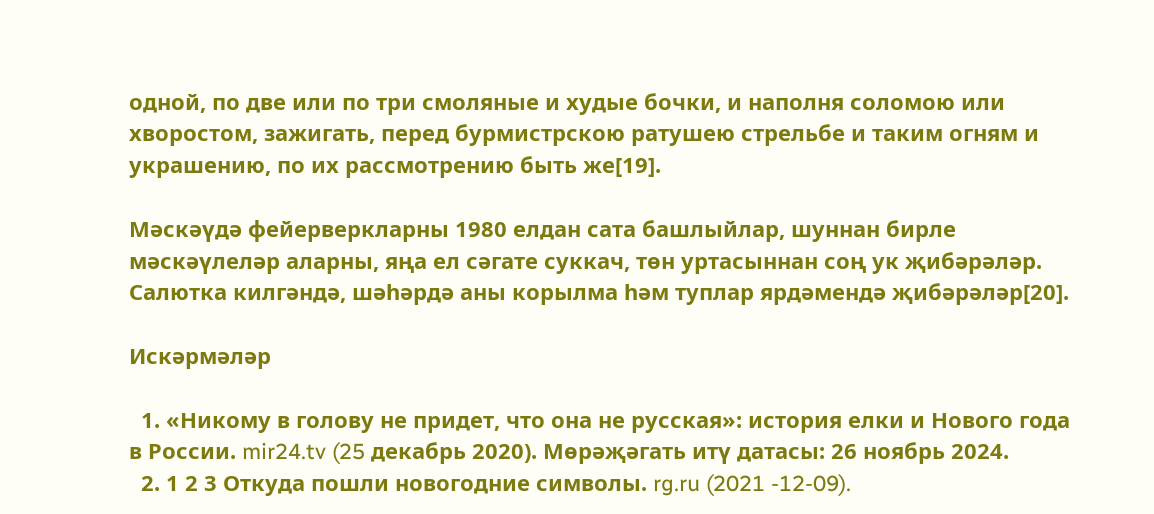одной, по две или по три смоляные и худые бочки, и наполня соломою или хворостом, зажигать, перед бурмистрскою ратушею стрельбе и таким огням и украшению, по их рассмотрению быть же[19].

Мәскәүдә фейерверкларны 1980 елдан сата башлыйлар, шуннан бирле мәскәүлеләр аларны, яңа ел сәгате суккач, төн уртасыннан соң ук җибәрәләр. Салютка килгәндә, шәһәрдә аны корылма һәм туплар ярдәмендә җибәрәләр[20].

Искәрмәләр

  1. «Никому в голову не придет, что она не русская»: история елки и Нового года в России. mir24.tv (25 декабрь 2020). Мөрәҗәгать итү датасы: 26 ноябрь 2024.
  2. 1 2 3 Откуда пошли новогодние символы. rg.ru (2021 -12-09).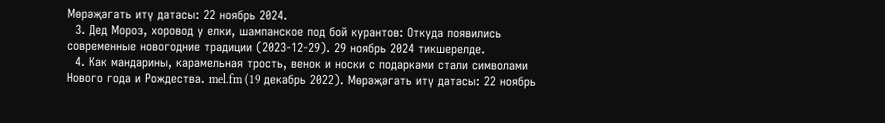Мөрәҗәгать итү датасы: 22 ноябрь 2024.
  3. Дед Мороз, хоровод у елки, шампанское под бой курантов: Откуда появились современные новогодние традиции (2023-12-29). 29 ноябрь 2024 тикшерелде.
  4. Как мандарины, карамельная трость, венок и носки с подарками стали символами Нового года и Рождества. mel.fm (19 декабрь 2022). Мөрәҗәгать итү датасы: 22 ноябрь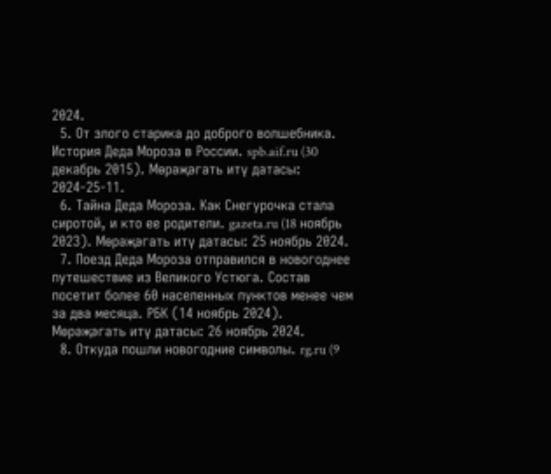2024.
  5. От злого старика до доброго волшебника. История Деда Мороза в России. spb.aif.ru (30 декабрь 2015). Мөрәҗәгать итү датасы: 2024-25-11.
  6. Тайна Деда Мороза. Как Снегурочка стала сиротой, и кто ее родители. gazeta.ru (18 ноябрь 2023). Мөрәҗәгать итү датасы: 25 ноябрь 2024.
  7. Поезд Деда Мороза отправился в новогоднее путешествие из Великого Устюга. Состав посетит более 60 населенных пунктов менее чем за два месяца. РБК (14 ноябрь 2024). Мөрәҗәгать итү датасы: 26 ноябрь 2024.
  8. Откуда пошли новогодние символы. rg.ru (9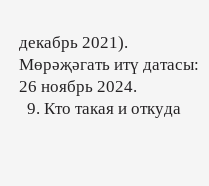декабрь 2021). Мөрәҗәгать итү датасы: 26 ноябрь 2024.
  9. Кто такая и откуда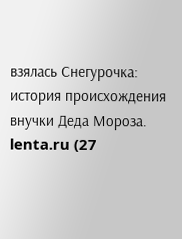взялась Снегурочка: история происхождения внучки Деда Мороза. lenta.ru (27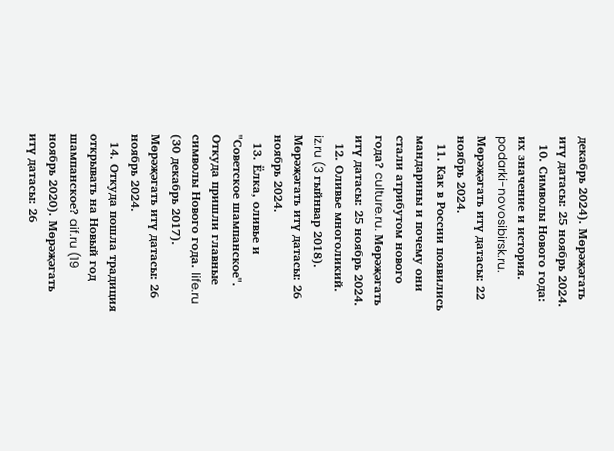декабрь 2024). Мөрәҗәгать итү датасы: 25 ноябрь 2024.
  10. Символы Нового года: их значение и история. podarki-novosibirsk.ru. Мөрәҗәгать итү датасы: 22 ноябрь 2024.
  11. Как в России появились мандарины и почему они стали атрибутом нового года? culture.ru. Мөрәҗәгать итү датасы: 25 ноябрь 2024.
  12. Оливье многоликий. iz.ru (3 гыйнвар 2018). Мөрәҗәгать итү датасы: 26 ноябрь 2024.
  13. Ёлка, оливье и "Советское шампанское". Откуда пришли главные символы Нового года. life.ru (30 декабрь 2017). Мөрәҗәгать итү датасы: 26 ноябрь 2024.
  14. Откуда пошла традиция открывать на Новый год шампанское? aif.ru (19 ноябрь 2020). Мөрәҗәгать итү датасы: 26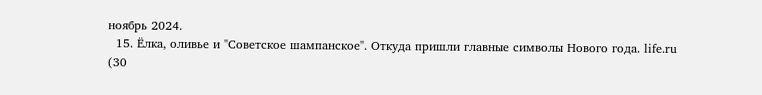ноябрь 2024.
  15. Ёлка, оливье и "Советское шампанское". Откуда пришли главные символы Нового года. life.ru (30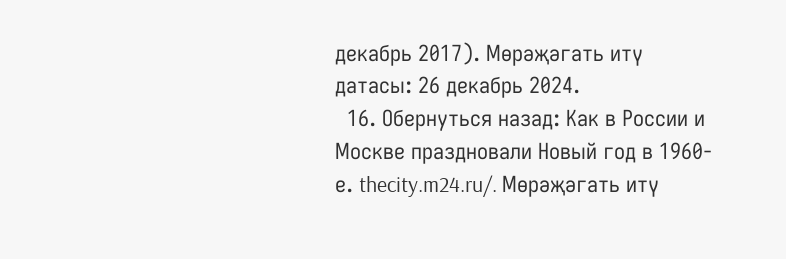декабрь 2017). Мөрәҗәгать итү датасы: 26 декабрь 2024.
  16. Обернуться назад: Как в России и Москве праздновали Новый год в 1960-е. thecity.m24.ru/. Мөрәҗәгать итү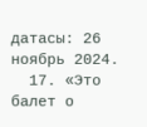датасы: 26 ноябрь 2024.
  17. «Это балет о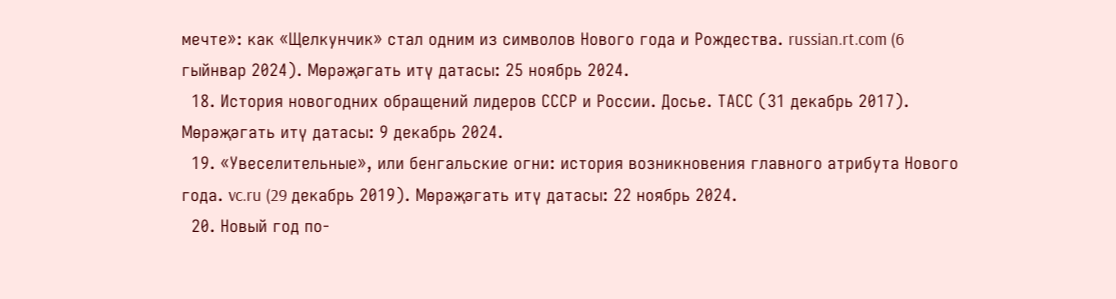мечте»: как «Щелкунчик» стал одним из символов Нового года и Рождества. russian.rt.com (6 гыйнвар 2024). Мөрәҗәгать итү датасы: 25 ноябрь 2024.
  18. История новогодних обращений лидеров СССР и России. Досье. ТАСС (31 декабрь 2017). Мөрәҗәгать итү датасы: 9 декабрь 2024.
  19. «Увеселительные», или бенгальские огни: история возникновения главного атрибута Нового года. vc.ru (29 декабрь 2019). Мөрәҗәгать итү датасы: 22 ноябрь 2024.
  20. Новый год по-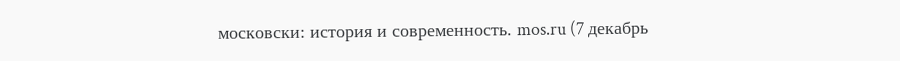московски: история и современность. mos.ru (7 декабрь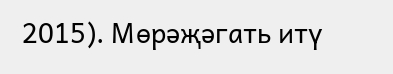2015). Мөрәҗәгать итү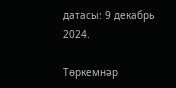датасы: 9 декабрь 2024.

Төркемнәр